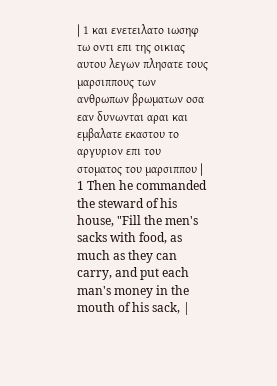| 1 και ενετειλατο ιωσηφ τω οντι επι της οικιας αυτου λεγων πλησατε τους μαρσιππους των ανθρωπων βρωματων οσα εαν δυνωνται αραι και εμβαλατε εκαστου το αργυριον επι του στοματος του μαρσιππου | 1 Then he commanded the steward of his house, "Fill the men's sacks with food, as much as they can carry, and put each man's money in the mouth of his sack, |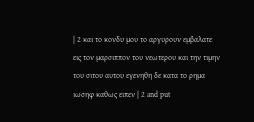| 2 και το κονδυ μου το αργυρουν εμβαλατε εις τον μαρσιππον του νεωτερου και την τιμην του σιτου αυτου εγενηθη δε κατα το ρημα ιωσηφ καθως ειπεν | 2 and put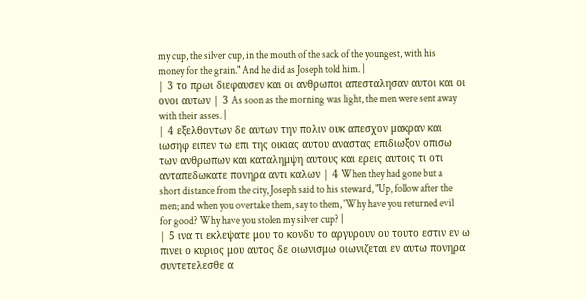my cup, the silver cup, in the mouth of the sack of the youngest, with his money for the grain." And he did as Joseph told him. |
| 3 το πρωι διεφαυσεν και οι ανθρωποι απεσταλησαν αυτοι και οι ονοι αυτων | 3 As soon as the morning was light, the men were sent away with their asses. |
| 4 εξελθοντων δε αυτων την πολιν ουκ απεσχον μακραν και ιωσηφ ειπεν τω επι της οικιας αυτου αναστας επιδιωξον οπισω των ανθρωπων και καταλημψη αυτους και ερεις αυτοις τι οτι ανταπεδωκατε πονηρα αντι καλων | 4 When they had gone but a short distance from the city, Joseph said to his steward, "Up, follow after the men; and when you overtake them, say to them, 'Why have you returned evil for good? Why have you stolen my silver cup? |
| 5 ινα τι εκλεψατε μου το κονδυ το αργυρουν ου τουτο εστιν εν ω πινει ο κυριος μου αυτος δε οιωνισμω οιωνιζεται εν αυτω πονηρα συντετελεσθε α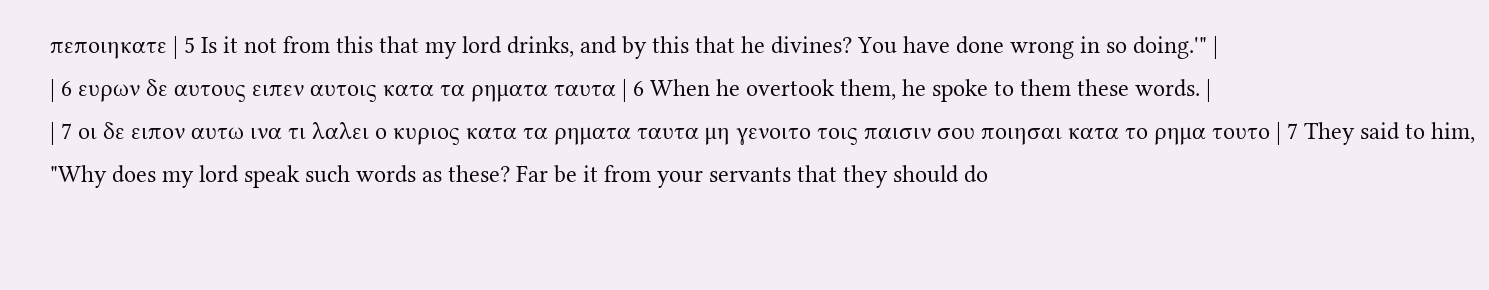πεποιηκατε | 5 Is it not from this that my lord drinks, and by this that he divines? You have done wrong in so doing.'" |
| 6 ευρων δε αυτους ειπεν αυτοις κατα τα ρηματα ταυτα | 6 When he overtook them, he spoke to them these words. |
| 7 οι δε ειπον αυτω ινα τι λαλει ο κυριος κατα τα ρηματα ταυτα μη γενοιτο τοις παισιν σου ποιησαι κατα το ρημα τουτο | 7 They said to him, "Why does my lord speak such words as these? Far be it from your servants that they should do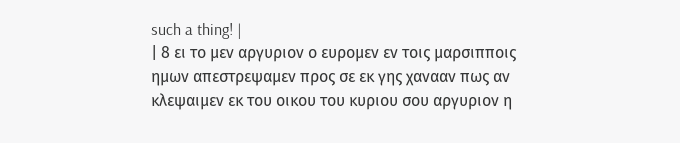such a thing! |
| 8 ει το μεν αργυριον ο ευρομεν εν τοις μαρσιπποις ημων απεστρεψαμεν προς σε εκ γης χανααν πως αν κλεψαιμεν εκ του οικου του κυριου σου αργυριον η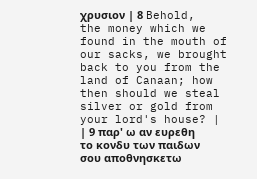χρυσιον | 8 Behold, the money which we found in the mouth of our sacks, we brought back to you from the land of Canaan; how then should we steal silver or gold from your lord's house? |
| 9 παρ' ω αν ευρεθη το κονδυ των παιδων σου αποθνησκετω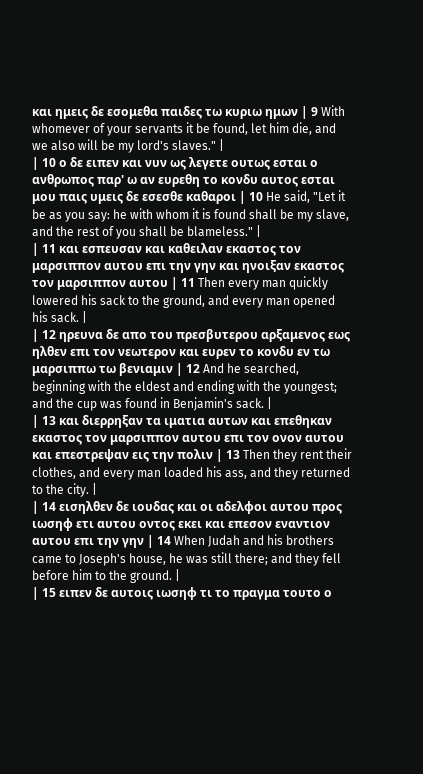και ημεις δε εσομεθα παιδες τω κυριω ημων | 9 With whomever of your servants it be found, let him die, and we also will be my lord's slaves." |
| 10 ο δε ειπεν και νυν ως λεγετε ουτως εσται ο ανθρωπος παρ' ω αν ευρεθη το κονδυ αυτος εσται μου παις υμεις δε εσεσθε καθαροι | 10 He said, "Let it be as you say: he with whom it is found shall be my slave, and the rest of you shall be blameless." |
| 11 και εσπευσαν και καθειλαν εκαστος τον μαρσιππον αυτου επι την γην και ηνοιξαν εκαστος τον μαρσιππον αυτου | 11 Then every man quickly lowered his sack to the ground, and every man opened his sack. |
| 12 ηρευνα δε απο του πρεσβυτερου αρξαμενος εως ηλθεν επι τον νεωτερον και ευρεν το κονδυ εν τω μαρσιππω τω βενιαμιν | 12 And he searched, beginning with the eldest and ending with the youngest; and the cup was found in Benjamin's sack. |
| 13 και διερρηξαν τα ιματια αυτων και επεθηκαν εκαστος τον μαρσιππον αυτου επι τον ονον αυτου και επεστρεψαν εις την πολιν | 13 Then they rent their clothes, and every man loaded his ass, and they returned to the city. |
| 14 εισηλθεν δε ιουδας και οι αδελφοι αυτου προς ιωσηφ ετι αυτου οντος εκει και επεσον εναντιον αυτου επι την γην | 14 When Judah and his brothers came to Joseph's house, he was still there; and they fell before him to the ground. |
| 15 ειπεν δε αυτοις ιωσηφ τι το πραγμα τουτο ο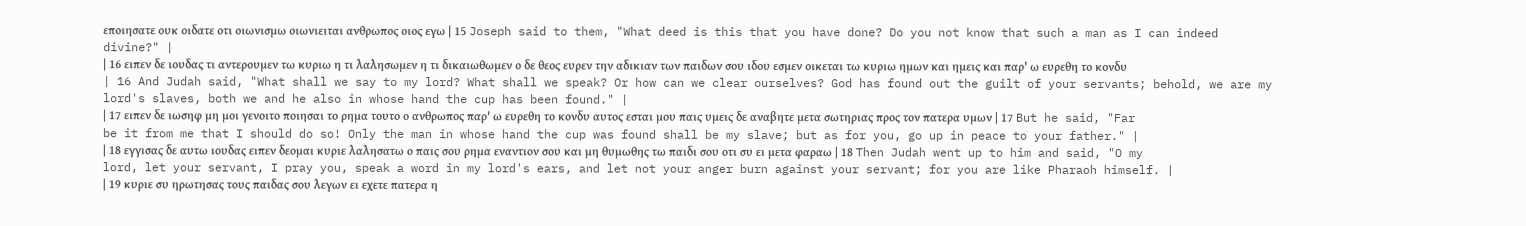εποιησατε ουκ οιδατε οτι οιωνισμω οιωνιειται ανθρωπος οιος εγω | 15 Joseph said to them, "What deed is this that you have done? Do you not know that such a man as I can indeed divine?" |
| 16 ειπεν δε ιουδας τι αντερουμεν τω κυριω η τι λαλησωμεν η τι δικαιωθωμεν ο δε θεος ευρεν την αδικιαν των παιδων σου ιδου εσμεν οικεται τω κυριω ημων και ημεις και παρ' ω ευρεθη το κονδυ | 16 And Judah said, "What shall we say to my lord? What shall we speak? Or how can we clear ourselves? God has found out the guilt of your servants; behold, we are my lord's slaves, both we and he also in whose hand the cup has been found." |
| 17 ειπεν δε ιωσηφ μη μοι γενοιτο ποιησαι το ρημα τουτο ο ανθρωπος παρ' ω ευρεθη το κονδυ αυτος εσται μου παις υμεις δε αναβητε μετα σωτηριας προς τον πατερα υμων | 17 But he said, "Far be it from me that I should do so! Only the man in whose hand the cup was found shall be my slave; but as for you, go up in peace to your father." |
| 18 εγγισας δε αυτω ιουδας ειπεν δεομαι κυριε λαλησατω ο παις σου ρημα εναντιον σου και μη θυμωθης τω παιδι σου οτι συ ει μετα φαραω | 18 Then Judah went up to him and said, "O my lord, let your servant, I pray you, speak a word in my lord's ears, and let not your anger burn against your servant; for you are like Pharaoh himself. |
| 19 κυριε συ ηρωτησας τους παιδας σου λεγων ει εχετε πατερα η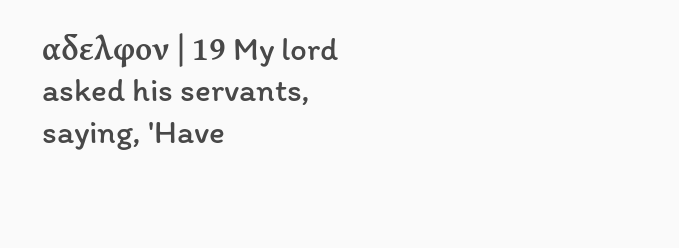αδελφον | 19 My lord asked his servants, saying, 'Have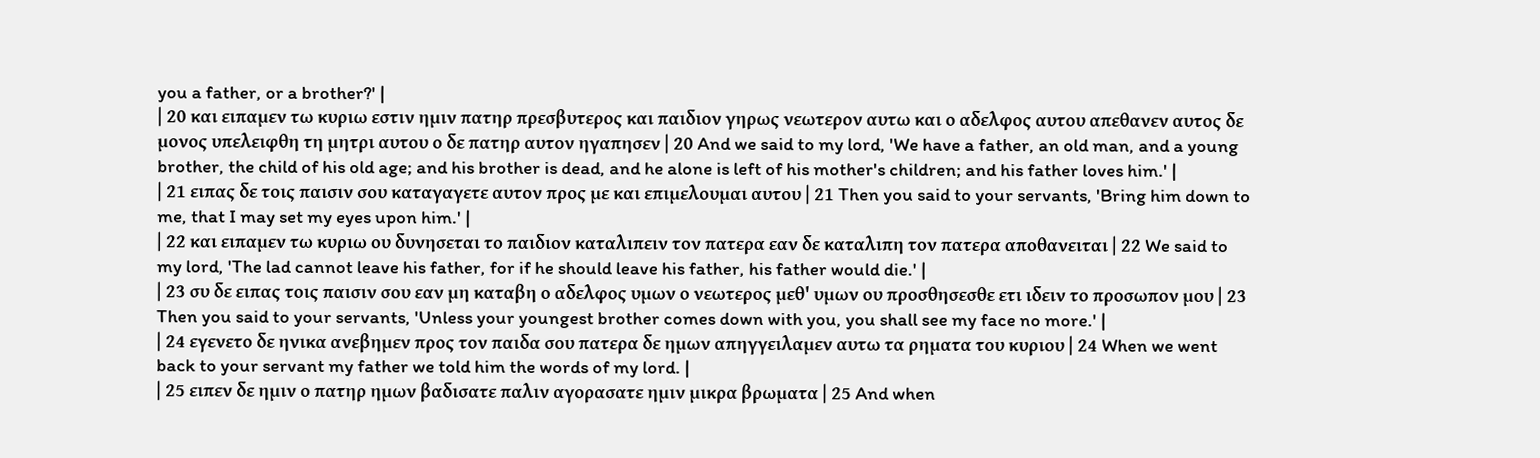you a father, or a brother?' |
| 20 και ειπαμεν τω κυριω εστιν ημιν πατηρ πρεσβυτερος και παιδιον γηρως νεωτερον αυτω και ο αδελφος αυτου απεθανεν αυτος δε μονος υπελειφθη τη μητρι αυτου ο δε πατηρ αυτον ηγαπησεν | 20 And we said to my lord, 'We have a father, an old man, and a young brother, the child of his old age; and his brother is dead, and he alone is left of his mother's children; and his father loves him.' |
| 21 ειπας δε τοις παισιν σου καταγαγετε αυτον προς με και επιμελουμαι αυτου | 21 Then you said to your servants, 'Bring him down to me, that I may set my eyes upon him.' |
| 22 και ειπαμεν τω κυριω ου δυνησεται το παιδιον καταλιπειν τον πατερα εαν δε καταλιπη τον πατερα αποθανειται | 22 We said to my lord, 'The lad cannot leave his father, for if he should leave his father, his father would die.' |
| 23 συ δε ειπας τοις παισιν σου εαν μη καταβη ο αδελφος υμων ο νεωτερος μεθ' υμων ου προσθησεσθε ετι ιδειν το προσωπον μου | 23 Then you said to your servants, 'Unless your youngest brother comes down with you, you shall see my face no more.' |
| 24 εγενετο δε ηνικα ανεβημεν προς τον παιδα σου πατερα δε ημων απηγγειλαμεν αυτω τα ρηματα του κυριου | 24 When we went back to your servant my father we told him the words of my lord. |
| 25 ειπεν δε ημιν ο πατηρ ημων βαδισατε παλιν αγορασατε ημιν μικρα βρωματα | 25 And when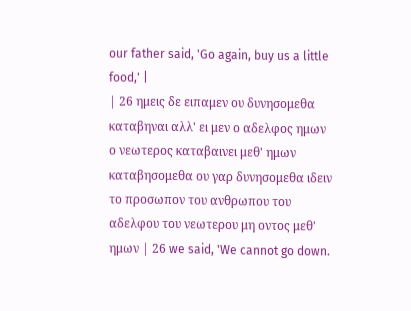our father said, 'Go again, buy us a little food,' |
| 26 ημεις δε ειπαμεν ου δυνησομεθα καταβηναι αλλ' ει μεν ο αδελφος ημων ο νεωτερος καταβαινει μεθ' ημων καταβησομεθα ου γαρ δυνησομεθα ιδειν το προσωπον του ανθρωπου του αδελφου του νεωτερου μη οντος μεθ' ημων | 26 we said, 'We cannot go down.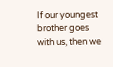If our youngest brother goes with us, then we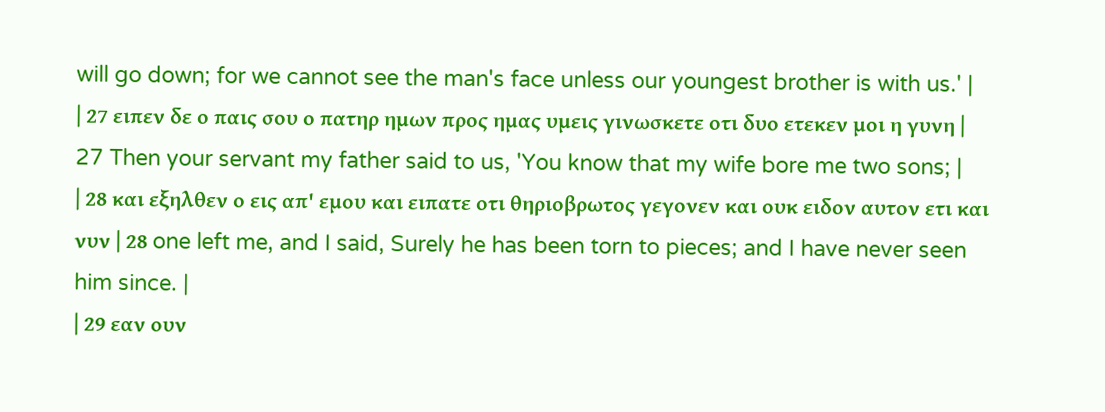will go down; for we cannot see the man's face unless our youngest brother is with us.' |
| 27 ειπεν δε ο παις σου ο πατηρ ημων προς ημας υμεις γινωσκετε οτι δυο ετεκεν μοι η γυνη | 27 Then your servant my father said to us, 'You know that my wife bore me two sons; |
| 28 και εξηλθεν ο εις απ' εμου και ειπατε οτι θηριοβρωτος γεγονεν και ουκ ειδον αυτον ετι και νυν | 28 one left me, and I said, Surely he has been torn to pieces; and I have never seen him since. |
| 29 εαν ουν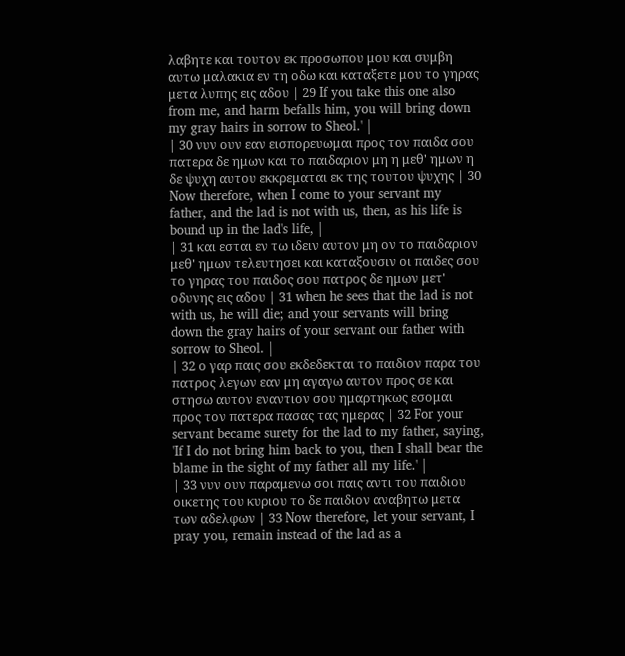λαβητε και τουτον εκ προσωπου μου και συμβη αυτω μαλακια εν τη οδω και καταξετε μου το γηρας μετα λυπης εις αδου | 29 If you take this one also from me, and harm befalls him, you will bring down my gray hairs in sorrow to Sheol.' |
| 30 νυν ουν εαν εισπορευωμαι προς τον παιδα σου πατερα δε ημων και το παιδαριον μη η μεθ' ημων η δε ψυχη αυτου εκκρεμαται εκ της τουτου ψυχης | 30 Now therefore, when I come to your servant my father, and the lad is not with us, then, as his life is bound up in the lad's life, |
| 31 και εσται εν τω ιδειν αυτον μη ον το παιδαριον μεθ' ημων τελευτησει και καταξουσιν οι παιδες σου το γηρας του παιδος σου πατρος δε ημων μετ' οδυνης εις αδου | 31 when he sees that the lad is not with us, he will die; and your servants will bring down the gray hairs of your servant our father with sorrow to Sheol. |
| 32 ο γαρ παις σου εκδεδεκται το παιδιον παρα του πατρος λεγων εαν μη αγαγω αυτον προς σε και στησω αυτον εναντιον σου ημαρτηκως εσομαι προς τον πατερα πασας τας ημερας | 32 For your servant became surety for the lad to my father, saying, 'If I do not bring him back to you, then I shall bear the blame in the sight of my father all my life.' |
| 33 νυν ουν παραμενω σοι παις αντι του παιδιου οικετης του κυριου το δε παιδιον αναβητω μετα των αδελφων | 33 Now therefore, let your servant, I pray you, remain instead of the lad as a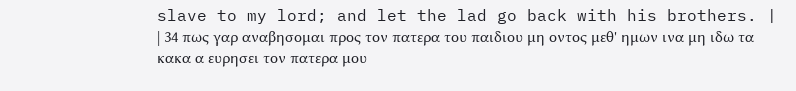slave to my lord; and let the lad go back with his brothers. |
| 34 πως γαρ αναβησομαι προς τον πατερα του παιδιου μη οντος μεθ' ημων ινα μη ιδω τα κακα α ευρησει τον πατερα μου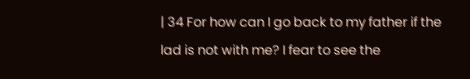| 34 For how can I go back to my father if the lad is not with me? I fear to see the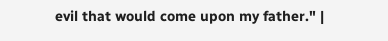evil that would come upon my father." |